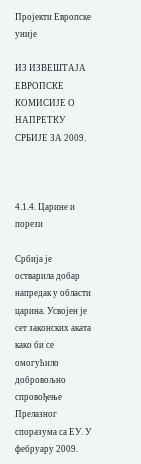Пројекти Европске уније

ИЗ ИЗВЕШТАЈА ЕВРОПСКЕ КОМИСИЈЕ О НАПРЕТКУ СРБИЈЕ ЗА 2009.



4.1.4. Царине и порези

Србија је остварила добар напредак у области царина. Усвојен је сет законских аката како би се омогућило добровољно спровођење Прелазног споразума са ЕУ. У фебруару 2009.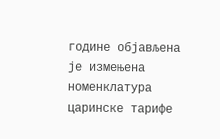године објављена је измењена номенклатура царинске тарифе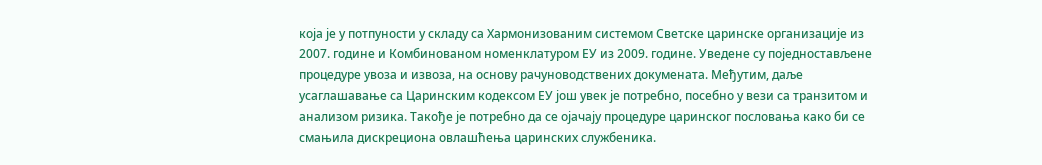која је у потпуности у складу са Хармонизованим системом Светске царинске организације из 2007. године и Комбинованом номенклатуром ЕУ из 2009. године. Уведене су поједностављене процедуре увоза и извоза, на основу рачуноводствених докумената. Међутим, даље усаглашавање са Царинским кодексом ЕУ још увек је потребно, посебно у вези са транзитом и анализом ризика. Такође је потребно да се ојачају процедуре царинског пословања како би се смањила дискрециона овлашћења царинских службеника.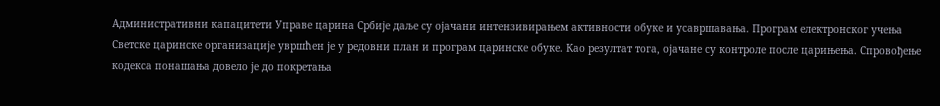Административни капацитети Управе царина Србије даље су ојачани интензивирањем активности обуке и усавршавања. Програм електронског учења Светске царинске организације увршћен је у редовни план и програм царинске обуке. Као резултат тога, ојачане су контроле после царињења. Спровођење кодекса понашања довело је до покретања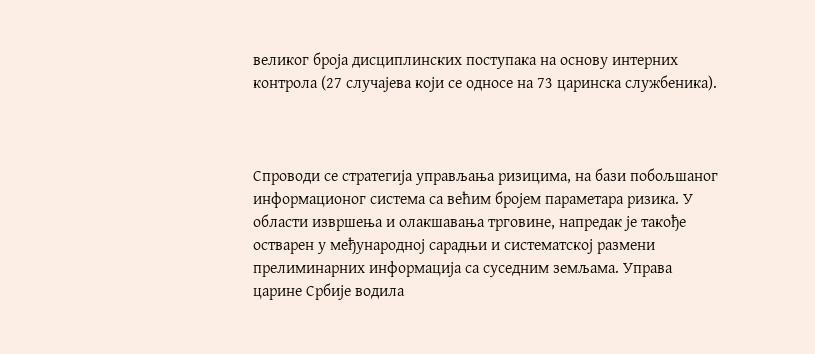великог броја дисциплинских поступака на основу интерних контрола (27 случајева који се односе на 73 царинска службеника).



Спроводи се стратегија управљања ризицима, на бази побољшаног информационог система са већим бројем параметара ризика. У области извршења и олакшавања трговине, напредак је такође остварен у међународној сарадњи и систематској размени прелиминарних информација са суседним земљама. Управа царине Србије водила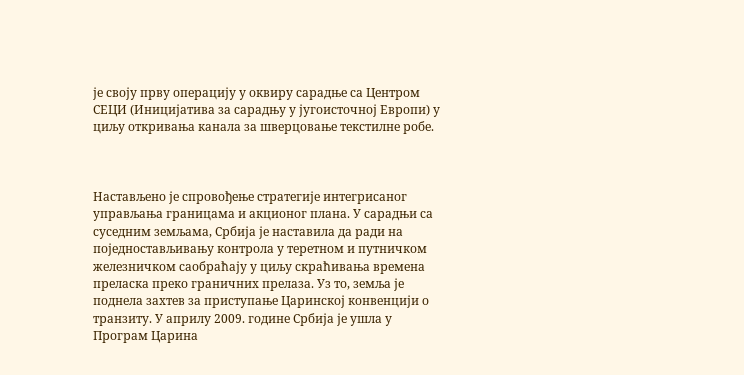је своју прву операцију у оквиру сарадње са Центром СЕЦИ (Иницијатива за сарадњу у југоисточној Европи) у циљу откривања канала за шверцовање текстилне робе.



Настављено је спровођење стратегије интегрисаног управљања границама и акционог плана. У сарадњи са суседним земљама, Србија је наставила да ради на поједностављивању контрола у теретном и путничком железничком саобраћају у циљу скраћивања времена преласка преко граничних прелаза. Уз то, земља је поднела захтев за приступање Царинској конвенцији о транзиту. У априлу 2009. године Србија је ушла у Програм Царина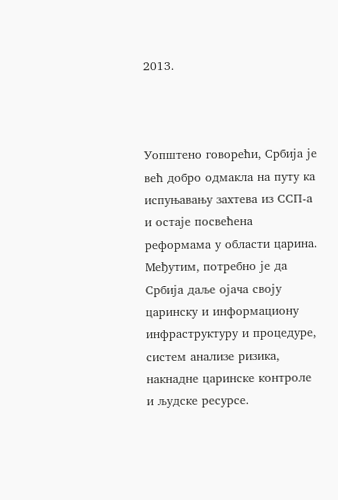2013.



Уопштено говорећи, Србија је већ добро одмакла на путу ка испуњавању захтева из ССП-а и остаје посвећена реформама у области царина. Међутим, потребно је да Србија даље ојача своју царинску и информациону инфраструктуру и процедуре, систем анализе ризика, накнадне царинске контроле и људске ресурсе.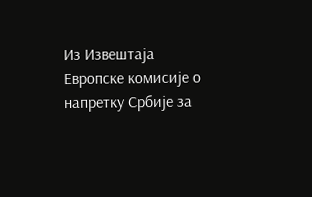Из Извештаја Европске комисије о напретку Србије за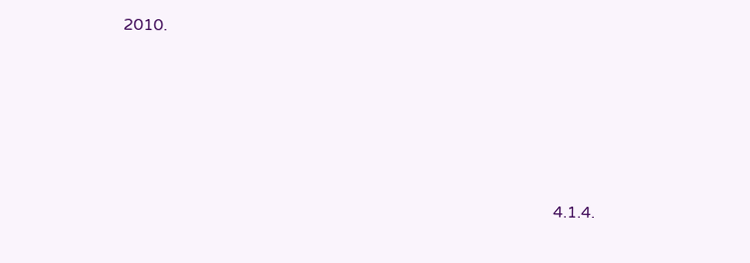2010.





                                                                                                            4.1.4.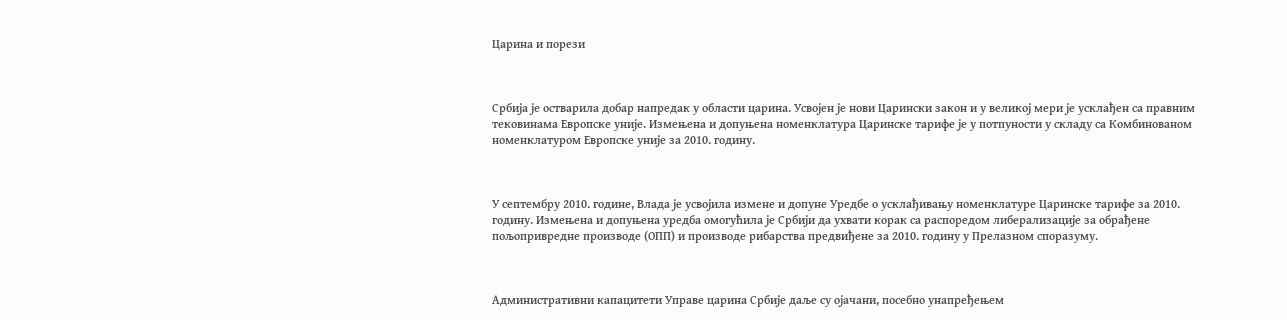Царина и порези



Србија је остварила добар напредак у области царина. Усвојен је нови Царински закон и у великој мери је усклађен са правним тековинама Европске уније. Измењена и допуњена номенклатура Царинске тарифе је у потпуности у складу са Комбинованом номенклатуром Европске уније за 2010. годину.



У септембру 2010. године, Влада је усвојила измене и допуне Уредбе о усклађивању номенклатуре Царинске тарифе за 2010. годину. Измењена и допуњена уредба омогућила је Србији да ухвати корак са распоредом либерализације за обрађене пољопривредне производе (ОПП) и производе рибарства предвиђене за 2010. годину у Прелазном споразуму.



Административни капацитети Управе царина Србије даље су ојачани, посебно унапређењем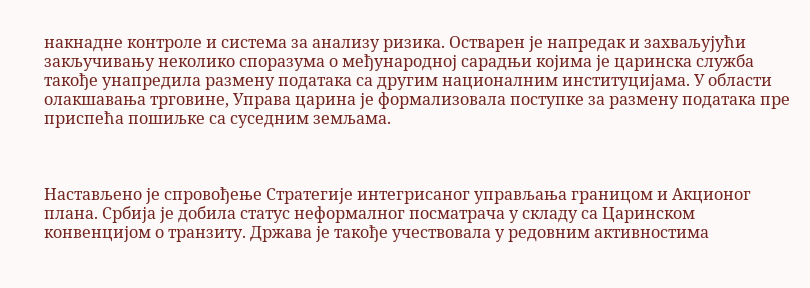накнадне контроле и система за анализу ризика. Остварен је напредак и захваљујући закључивању неколико споразума о међународној сарадњи којима је царинска служба такође унапредила размену података са другим националним институцијама. У области олакшавања трговине, Управа царина је формализовала поступке за размену података пре приспећа пошиљке са суседним земљама.



Настављено је спровођење Стратегије интегрисаног управљања границом и Акционог плана. Србија је добила статус неформалног посматрача у складу са Царинском конвенцијом о транзиту. Држава је такође учествовала у редовним активностима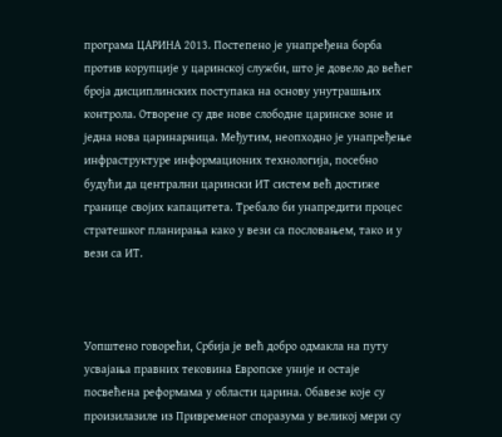програма ЦАРИНА 2013. Постепено је унапређена борба против корупције у царинској служби, што је довело до већег броја дисциплинских поступака на основу унутрашњих контрола. Отворене су две нове слободне царинске зоне и једна нова царинарница. Међутим, неопходно је унапређење инфраструктуре информационих технологија, посебно будући да централни царински ИТ систем већ достиже границе својих капацитета. Требало би унапредити процес стратешког планирања како у вези са пословањем, тако и у вези са ИТ.



Уопштено говорећи, Србија је већ добро одмакла на путу усвајања правних тековина Европске уније и остаје посвећена реформама у области царина. Обавезе које су произилазиле из Привременог споразума у великој мери су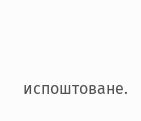испоштоване.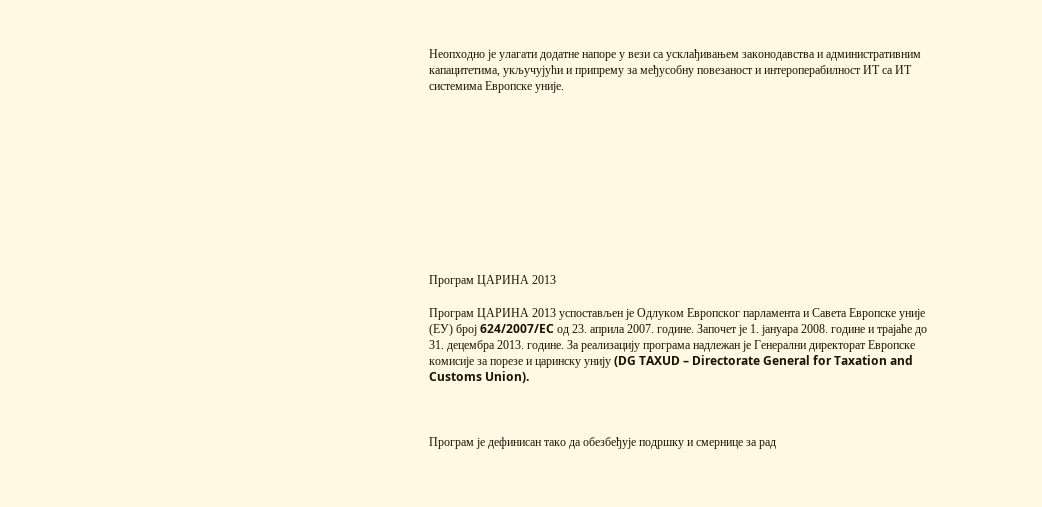Неопходно је улагати додатне напоре у вези са усклађивањем законодавства и административним капацитетима, укључујући и припрему за међусобну повезаност и интероперабилност ИТ са ИТ системима Европске уније.











Програм ЦАРИНА 2013

Програм ЦАРИНА 2013 успостављен је Одлуком Европског парламента и Савета Европске уније (ЕУ) број 624/2007/EC од 23. априла 2007. године. Започет је 1. јануара 2008. године и трајаће до 31. децембра 2013. године. За реализацију програма надлежан је Генерални директорат Европске комисије за порезе и царинску унију (DG TAXUD – Directorate General for Taxation and Customs Union).



Програм је дефинисан тако да обезбеђује подршку и смернице за рад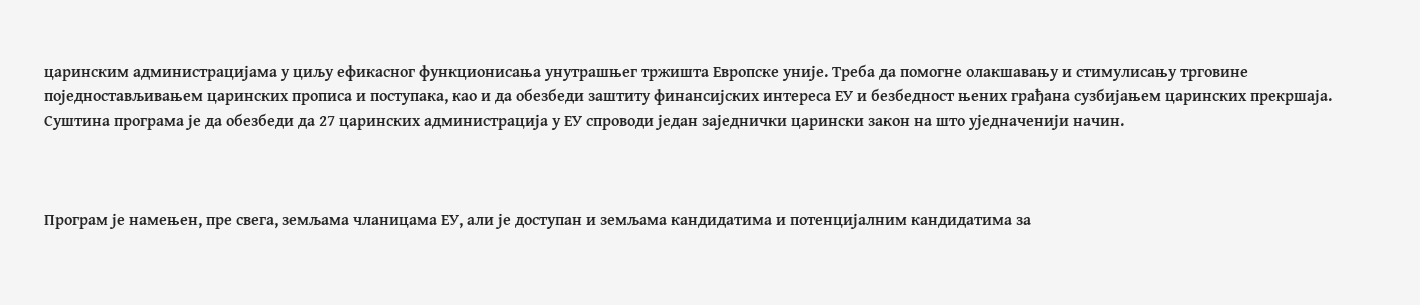царинским администрацијама у циљу ефикасног функционисања унутрашњег тржишта Европске уније. Треба да помогне олакшавању и стимулисању трговине поједностављивањем царинских прописа и поступака, као и да обезбеди заштиту финансијских интереса ЕУ и безбедност њених грађана сузбијањем царинских прекршаја. Суштина програма је да обезбеди да 27 царинских администрација у ЕУ спроводи један заједнички царински закон на што уједначенији начин.



Програм је намењен, пре свега, земљама чланицама ЕУ, али је доступан и земљама кандидатима и потенцијалним кандидатима за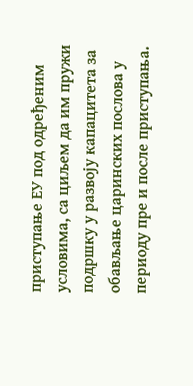приступање ЕУ под одређеним условима, са циљем да им пружи подршку у развоју капацитета за обављање царинских послова у периоду пре и после приступања.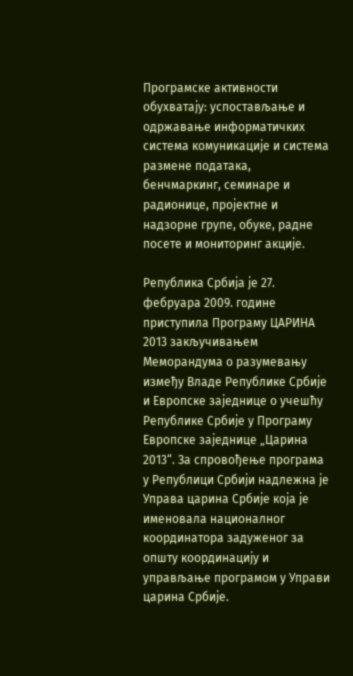Програмске активности обухватају: успостављање и одржавање информатичких система комуникације и система размене података, бенчмаркинг, семинаре и радионице, пројектне и надзорне групе, обуке, радне посете и мониторинг акције.

Република Србија је 27. фебруара 2009. године приступила Програму ЦАРИНА 2013 закључивањем Меморандума о разумевању између Владе Републике Србије и Европске заједнице о учешћу Републике Србије у Програму Европске заједнице „Царина 2013“. За спровођење програма у Републици Србији надлежна је Управа царина Србије која је именовала националног координатора задуженог за општу координацију и управљање програмом у Управи царина Србије.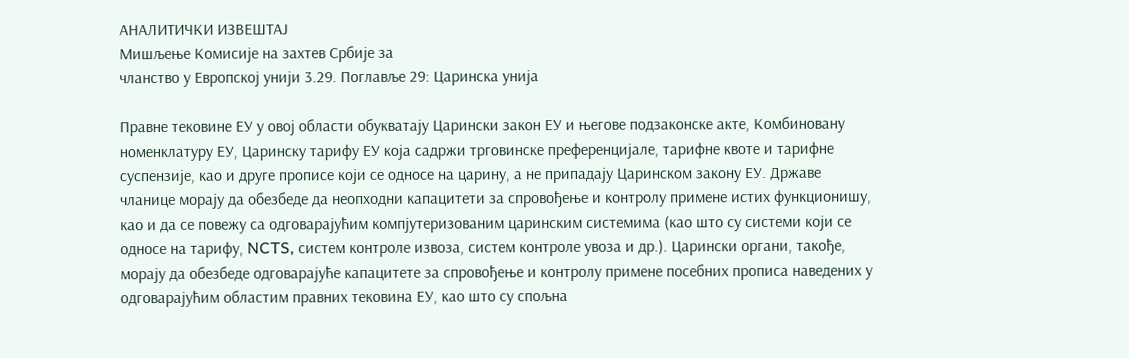AНАЛИТИЧКИ ИЗВЕШТАЈ
Мишљење Комисије на захтев Србије за
чланство у Европској унији 3.29. Поглавље 29: Царинска унија

Правне тековине ЕУ у овој области обукватају Царински закон ЕУ и његове подзаконске акте, Комбиновану номенклатуру ЕУ, Царинску тарифу ЕУ која садржи трговинске преференцијале, тарифне квоте и тарифне суспензије, као и друге прописе који се односе на царину, а не припадају Царинском закону ЕУ. Државе чланице морају да обезбеде да неопходни капацитети за спровођење и контролу примене истих функционишу, као и да се повежу са одговарајућим компјутеризованим царинским системима (као што су системи који се односе на тарифу, NCTS, систем контроле извоза, систем контроле увоза и др.). Царински органи, такође, морају да обезбеде одговарајуће капацитете за спровођење и контролу примене посебних прописа наведених у одговарајућим областим правних тековина ЕУ, као што су спољна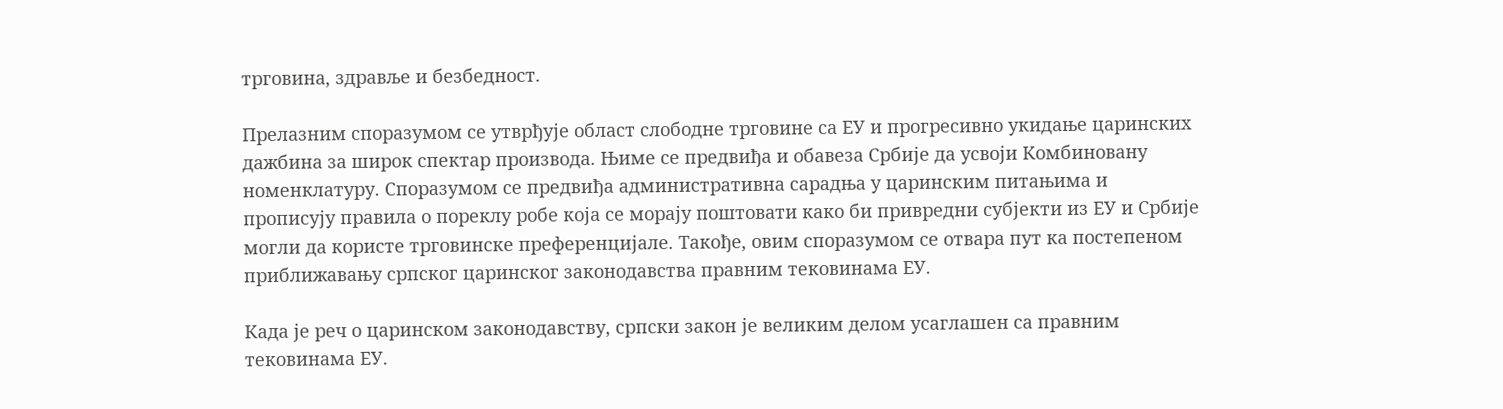трговина, здравље и безбедност.

Прелазним споразумом се утврђује област слободне трговине са ЕУ и прогресивно укидање царинских дажбина за широк спектар производа. Њиме се предвиђа и обавеза Србије да усвоји Комбиновану номенклатуру. Споразумом се предвиђа административна сарадња у царинским питањима и прописују правила о пореклу робе која се морају поштовати како би привредни субјекти из ЕУ и Србије могли да користе трговинске преференцијале. Такође, овим споразумом се отвара пут ка постепеном приближавању српског царинског законодавства правним тековинама ЕУ.

Када је реч о царинском законодавству, српски закон је великим делом усаглашен са правним тековинама ЕУ.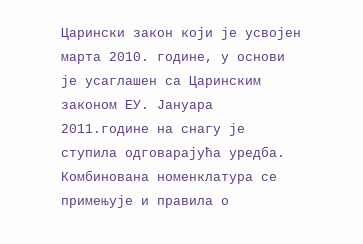Царински закон који је усвојен марта 2010. године, у основи је усаглашен са Царинским законом ЕУ. Јануара 2011.године на снагу је ступила одговарајућа уредба. Комбинована номенклатура се примењује и правила о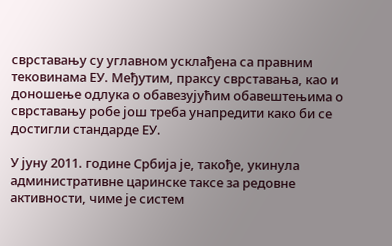сврставању су углавном усклађена са правним тековинама ЕУ. Међутим, праксу сврставања, као и доношење одлука о обавезујућим обавештењима о сврставању робе још треба унапредити како би се достигли стандарде ЕУ.

У јуну 2011. године Србија је, такође, укинула административне царинске таксе за редовне активности, чиме је систем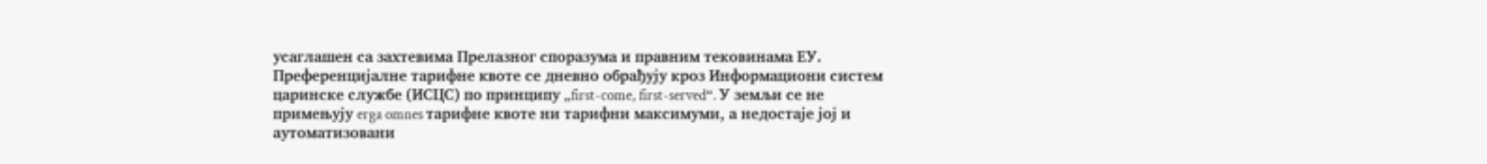усаглашен са захтевима Прелазног споразума и правним тековинама ЕУ. Преференцијалне тарифне квоте се дневно обрађују кроз Информациони систем царинске службе (ИСЦС) по принципу „first-come, first-served“. У земљи се не примењују erga omnes тарифне квоте ни тарифни максимуми, а недостаје јој и аутоматизовани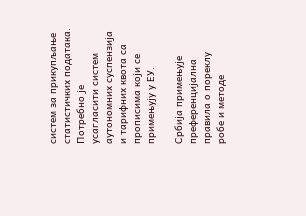систем за прикупљање статистичких података. Потребно је усагласити систем аутономних суспензија и тарифних квота са прописима који се примењују у ЕУ.

Србија примењује преференцијална правила о пореклу робе и методе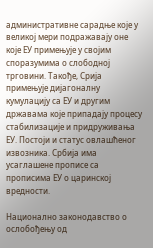административне сарадње које у великој мери подражавају оне које ЕУ примењује у својим споразумима о слободној трговини. Такође, Срија примењује дијагоналну кумулацију са ЕУ и другим државама које припадају процесу стабилизације и придруживања ЕУ. Постоји и статус овлашћеног извозника. Србија има усаглашене прописе са прописима ЕУ о царинској вредности.

Национално законодавство о ослобођењу од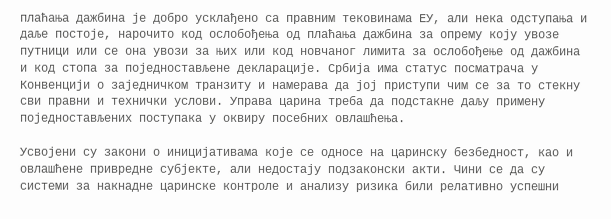плаћања дажбина је добро усклађено са правним тековинама ЕУ, али нека одступања и даље постоје, нарочито код ослобођења од плаћања дажбина за опрему коју увозе путници или се она увози за њих или код новчаног лимита за ослобођење од дажбина и код стопа за поједностављене декларације. Србија има статус посматрача у Конвенцији о заједничком транзиту и намерава да јој приступи чим се за то стекну сви правни и технички услови. Управа царина треба да подстакне даљу примену поједностављених поступака у оквиру посебних овлашћења.

Усвојени су закони о иницијативама које се односе на царинску безбедност, као и овлашћене привредне субјекте, али недостају подзаконски акти. Чини се да су системи за накнадне царинске контроле и анализу ризика били релативно успешни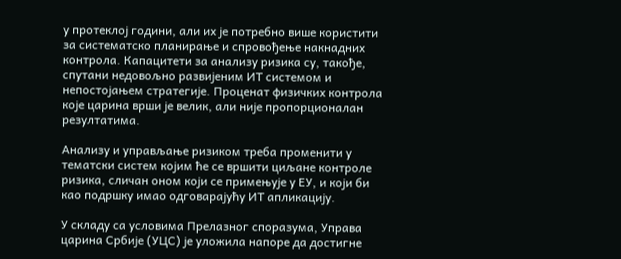у протеклој години, али их је потребно више користити за систематско планирање и спровођење накнадних контрола. Капацитети за анализу ризика су, такође, спутани недовољно развијеним ИТ системом и непостојањем стратегије. Проценат физичких контрола које царина врши је велик, али није пропорционалан резултатима.

Анализу и управљање ризиком треба променити у тематски систем којим ће се вршити циљане контроле ризика, сличан оном који се примењује у ЕУ, и који би као подршку имао одговарајућу ИТ апликацију.

У складу са условима Прелазног споразума, Управа царина Србије (УЦС) је уложила напоре да достигне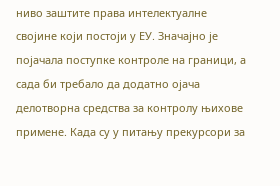ниво заштите права интелектуалне својине који постоји у ЕУ. Значајно је појачала поступке контроле на граници, а сада би требало да додатно ојача делотворна средства за контролу њихове примене. Када су у питању прекурсори за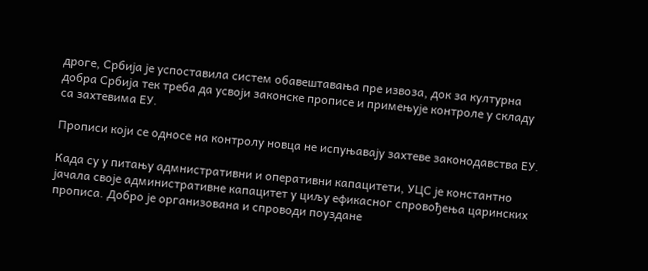дроге, Србија је успоставила систем обавештавања пре извоза, док за културна добра Србија тек треба да усвоји законске прописе и примењује контроле у складу са захтевима ЕУ.

Прописи који се односе на контролу новца не испуњавају захтеве законодавства ЕУ.

Када су у питању адмнистративни и оперативни капацитети, УЦС је константно јачала своје административне капацитет у циљу ефикасног спровођења царинских прописа. Добро је организована и спроводи поуздане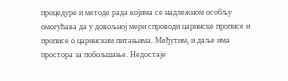процедуре и методе рада којима се надлежном особљу омогућава да у довољној мери спроводи царинске прописе и прописе о царинским питањима. Међутим, и даље има простора за побољшање. Недостаје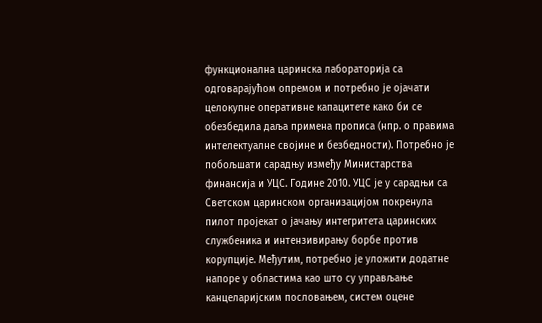функционална царинска лабораторија са одговарајућом опремом и потребно је ојачати целокупне оперативне капацитете како би се обезбедила даља примена прописа (нпр. о правима интелектуалне својине и безбедности). Потребно је побољшати сарадњу између Министарства финансија и УЦС. Године 2010. УЦС је у сарадњи са Светском царинском организацијом покренула пилот пројекат о јачању интегритета царинских службеника и интензивирању борбе против корупције. Међутим, потребно је уложити додатне напоре у областима као што су управљање канцеларијским пословањем, систем оцене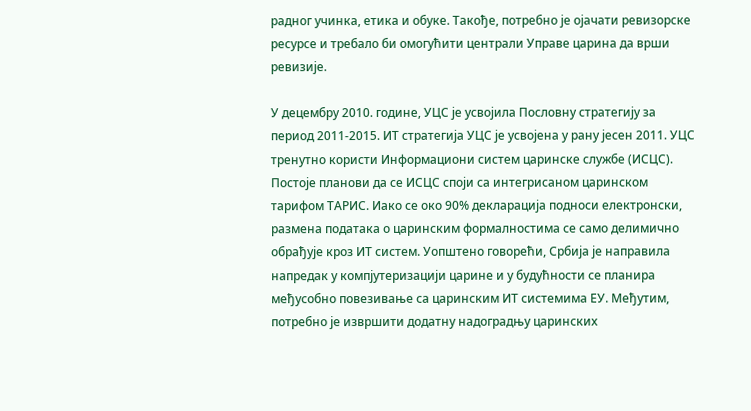радног учинка, етика и обуке. Такође, потребно је ојачати ревизорске ресурсе и требало би омогућити централи Управе царина да врши ревизије.

У децембру 2010. године, УЦС је усвојила Пословну стратегију за период 2011-2015. ИТ стратегија УЦС је усвојена у рану јесен 2011. УЦС тренутно користи Информациони систем царинске службе (ИСЦС). Постоје планови да се ИСЦС споји са интегрисаном царинском тарифом ТАРИС. Иако се око 90% декларација подноси електронски, размена података о царинским формалностима се само делимично обрађује кроз ИТ систем. Уопштено говорећи, Србија је направила напредак у компјутеризацији царине и у будућности се планира међусобно повезивање са царинским ИТ системима ЕУ. Међутим, потребно је извршити додатну надоградњу царинских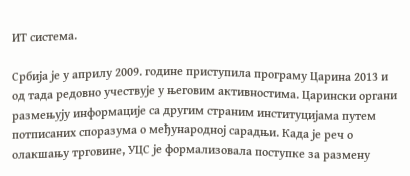ИТ система.

Србија је у априлу 2009. године приступила програму Царина 2013 и од тада редовно учествује у његовим активностима. Царински органи размењују информације са другим страним институцијама путем потписаних споразума о међународној сарадњи. Када је реч о олакшању трговине, УЦС је формализовала поступке за размену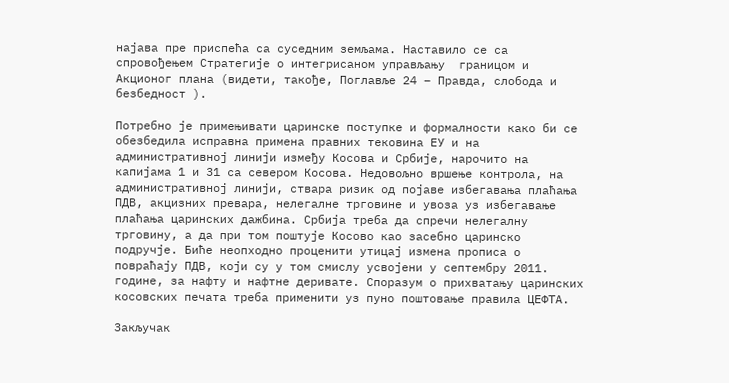најава пре приспећа са суседним земљама. Наставило се са спровођењем Стратегије о интегрисаном управљању  границом и Акционог плана (видети, такође, Поглавље 24 – Правда, слобода и безбедност ).

Потребно је примењивати царинске поступке и формалности како би се обезбедила исправна примена правних тековина ЕУ и на административној линији између Косова и Србије, нарочито на капијама 1 и 31 са севером Косова. Недовољно вршење контрола, на административној линији, ствара ризик од појаве избегавања плаћања ПДВ, акцизних превара, нелегалне трговине и увоза уз избегавање плаћања царинских дажбина. Србија треба да спречи нелегалну трговину, а да при том поштује Косово као засебно царинско подручје. Биће неопходно проценити утицај измена прописа о повраћају ПДВ, који су у том смислу усвојени у септембру 2011. године, за нафту и нафтне деривате. Споразум о прихватању царинских косовских печата треба применити уз пуно поштовање правила ЦЕФТА.

Закључак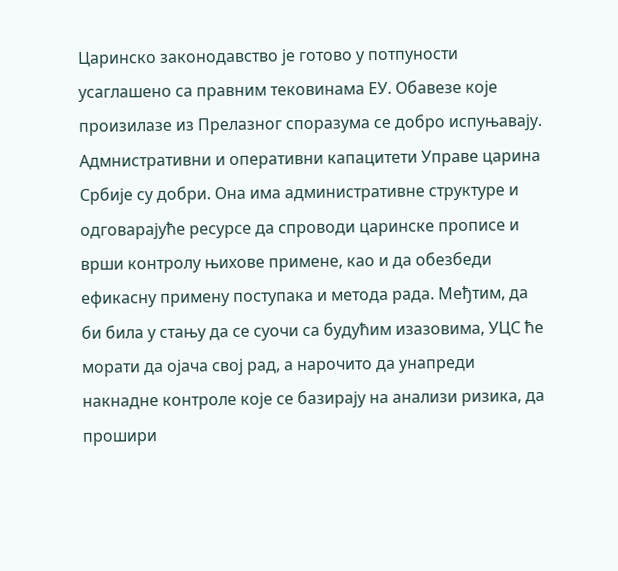Царинско законодавство је готово у потпуности усаглашено са правним тековинама ЕУ. Обавезе које произилазе из Прелазног споразума се добро испуњавају. Адмнистративни и оперативни капацитети Управе царина Србије су добри. Она има административне структуре и одговарајуће ресурсе да спроводи царинске прописе и врши контролу њихове примене, као и да обезбеди ефикасну примену поступака и метода рада. Међтим, да би била у стању да се суочи са будућим изазовима, УЦС ће морати да ојача свој рад, а нарочито да унапреди накнадне контроле које се базирају на анализи ризика, да прошири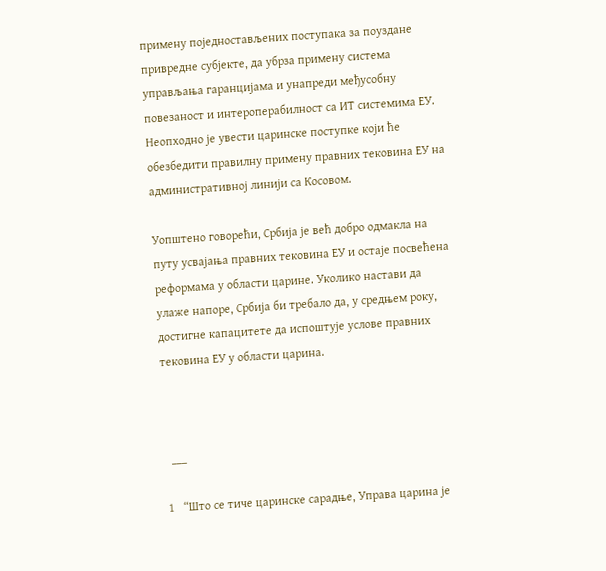примену поједностављених поступака за поуздане привредне субјекте, да убрза примену система управљања гаранцијама и унапреди међусобну повезаност и интероперабилност са ИТ системима ЕУ. Неопходно је увести царинске поступке који ће обезбедити правилну примену правних тековина ЕУ на административној линији са Косовом.

Уопштено говорећи, Србија је већ добро одмакла на путу усвајања правних тековина ЕУ и остаје посвећена реформама у области царине. Уколико настави да улаже напоре, Србија би требало да, у средњем року, достигне капацитете да испоштује услове правних тековина ЕУ у области царина.



  ___

1   “Што се тиче царинске сарадње, Управа царина је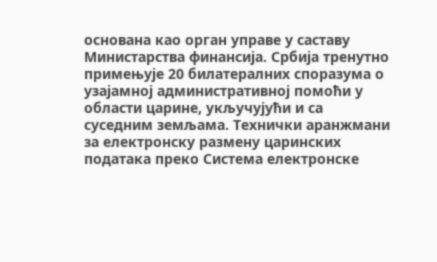основана као орган управе у саставу Министарства финансија. Србија тренутно примењује 20 билатералних споразума о узајамној административној помоћи у области царине, укључујући и са суседним земљама. Технички аранжмани за електронску размену царинских података преко Система електронске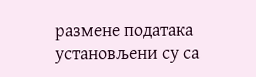размене података установљени су са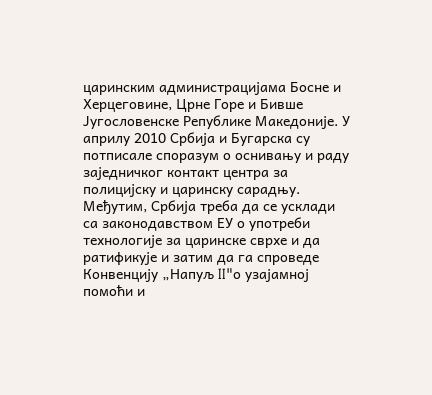царинским администрацијама Босне и Херцеговине, Црне Горе и Бивше Југословенске Републике Македоније. У априлу 2010 Србија и Бугарска су потписале споразум о оснивању и раду заједничког контакт центра за полицијску и царинску сарадњу. Међутим, Србија треба да се усклади са законодавством ЕУ о употреби технологије за царинске сврхе и да ратификује и затим да га спроведе Конвенцију „Напуљ II"о узајамној помоћи и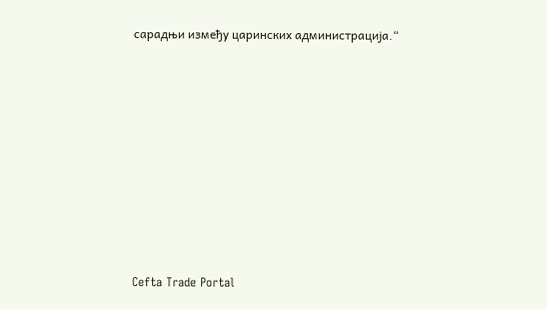сарадњи између царинских администрација.“









Cefta Trade Portal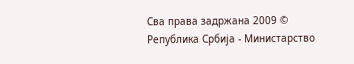Сва права задржана 2009 © Република Србија - Министарство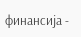финансија -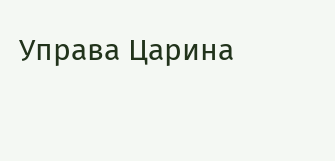Управа Царина